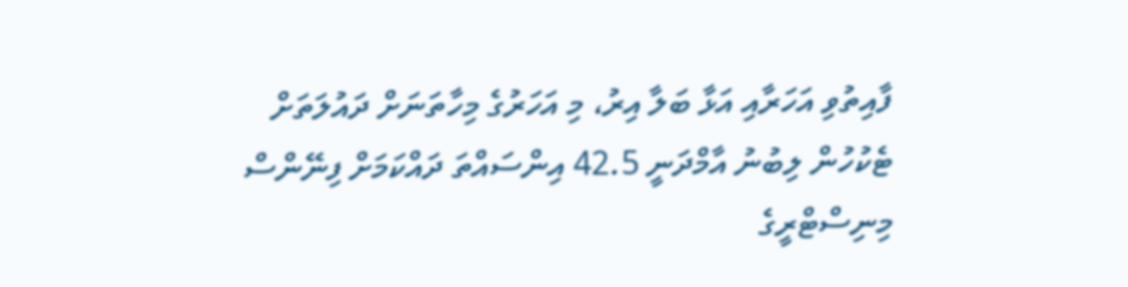ފާއިތުވި އަހަރާއި އަޅާ ބަލާ އިރު، މި އަހަރުގެ މިހާތަނަށް ދައުލަތަށް ޓެކުހުން ލިބުނު އާމްދަނީ 42.5 އިންސައްތަ ދައްކަމަށް ފިނޭންސް މިނިސްޓްރީގެ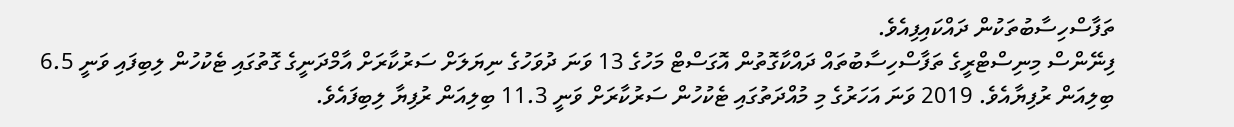ތަފާސްހިސާބުތަކުން ދައްކައިފިއެވެ.
ފިނޭންސް މިނިސްޓްރީގެ ތަފާސްހިސާބުތައް ދައްކާގޮތުން އޮގަސްޓް މަހުގެ 13 ވަނަ ދުވަހުގެ ނިޔަލަށް ސަރުކާރަށް އާމްދަނީގެ ގޮތުގައި ޓެކުހުން ލިބިފައި ވަނީ 6.5 ބިލިއަން ރުފިޔާއެވެ. 2019 ވަނަ އަހަރުގެ މި މުއްދަތުގައި ޓެކުހުން ސަރުކާރަށް ވަނީ 11.3 ބިލިއަން ރުފިޔާ ލިބިފައެވެ.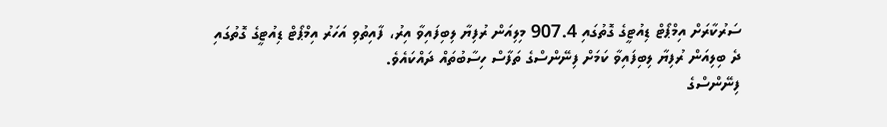ސަރުކާރަށް އިމްޕޯޓް ޑިއުޓީގެ ގޮތުގައި 907.4 މިލިއަން ރުފިޔާ ލިބިފައިވާ އިރު، ފާއިތުވި އަހަރު އިމްޕޯޓް ޑިއުޓީގެ ގޮތުގައި ދެ ބިލިއަން ރުފިޔާ ލިބިފައިވާ ކަމަށް ފިނޭންސްގެ ތަފާސް ހިސާބުތައް ދައްކައެވެ.
ފިނޭންސްގެ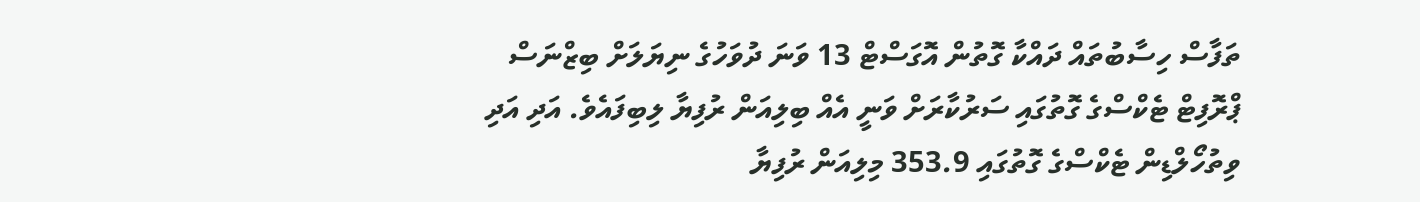ތަފާސް ހިސާބުތައް ދައްކާ ގޮތުން އޮގަސްޓް 13 ވަނަ ދުވަހުގެ ނިޔަލަށް ބިޒްނަސް ޕްރޮފިޓް ޓެކްސްގެ ގޮތުގައި ސަރުކާރަށް ވަނީ އެއް ބިލިއަން ރުފިޔާ ލިބިފައެވެ. އަދި އަދި ވިތުހޯލްޑިން ޓެކްސްގެ ގޮތުގައި 353.9 މިލިއަން ރުފިޔާ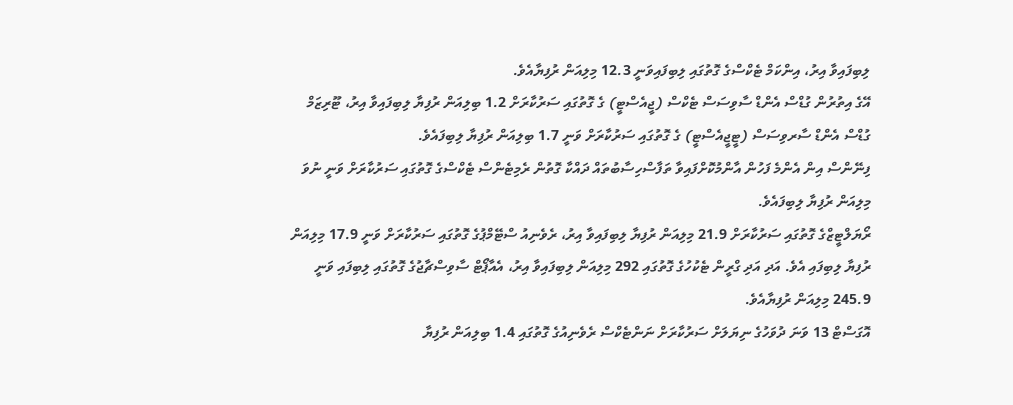ލިބިފައިވާ އިރު، އިންކަމް ޓެކްސްގެ ގޮތުގައި ލިބިފައިވަނީ 12.3 މިލިއަން ރުފިޔާއެވެ.
އޭގެ އިތުރުން ގުޑްސް އެންޑް ސާވިސަސް ޓެކްސް (ޖީއެސްޓީ) ގެ ގޮތުގައި ސަރުކާރަށް 1.2 ބިލިއަން ރުފިޔާ ލިބިފައިވާ އިރު، ޓޫރިޒަމް ގުޑްސް އެންޑް ސާރވިސަސް (ޓީޖީއެސްޓީ) ގެ ގޮތުގައި ސަރުކާރަށް ވަނީ 1.7 ބިލިއަން ރުފިޔާ ލިބިފައެވެ.
ފިނޭންސް އިން އެންމެ ފަހުން އާންމުކޮށްފައިވާ ތަފާސްހިސާބުތައް ދައްކާ ގޮތުން ރެމިޓެންސް ޓެކްސްގެ ގޮތުގައި ސަރުކާރަށް ވަނީ ނުވަ މިލިއަން ރުފިޔާ ލިބިފައެވެ.
ރޯޔަލްޓީޒްގެ ގޮތުގައި ސަރުކާރަށް 21.9 މިލިއަން ރުފިޔާ ލިބިފައިވާ އިރު، ރެވެނިއު ސްޓޭމްޕުގެ ގޮތުގައި ސަރުކާރަށް ވަނީ 17.9 މިލިއަން ރުފިޔާ ލިބިފައި އެވެ. އަދި އަދި ގްރީން ޓެކުހުގެ ގޮތުގައި 292 މިލިއަން ލިބިފައިވާ އިރު، އެއާޕޯޓް ސާވިސްޗާޖުގެ ގޮތުގައި ލިބިފައި ވަނީ 245.9 މިލިއަން ރުފިޔާއެވެ.
އޮގަސްޓް 13 ވަނަ ދުވަހުގެ ނިޔަލަށް ސަރުކާރަށް ނަންޓެކްސް ރެވެނިއުގެ ގޮތުގައި 1.4 ބިލިއަން ރުފިޔާ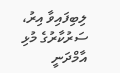ލިބިފައިވާ އިރު، ސަރުކާރުގެ މުޅި އާމްދަނީ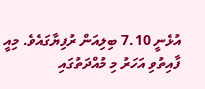އުޅެނީ 7.10 ބިލިއަން ރުފިޔާގައެވެ. މިއީ ފާއިތުވި އަހަރު މި މުއްދަތުގައި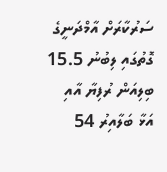ސަރުކާރަށް އާމްދަނީގެ ގޮތުގައި ލިބުނު 15.5 ބިލިއަން ރުފިޔާ އާއި އަޅާ ބަލާއިރު 54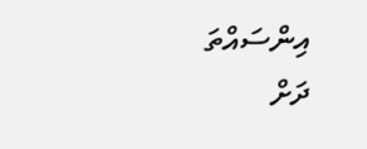އިންސައްތަ ދަށް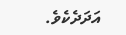އަދަދެކެވެ.